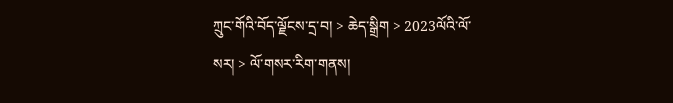ཀྲུང་གོའི་བོད་ལྗོངས་དྲ་བ། > ཆེད་སྒྲིག > 2023ལོའི་ལོ་སར། > ལོ་གསར་རིག་གནས།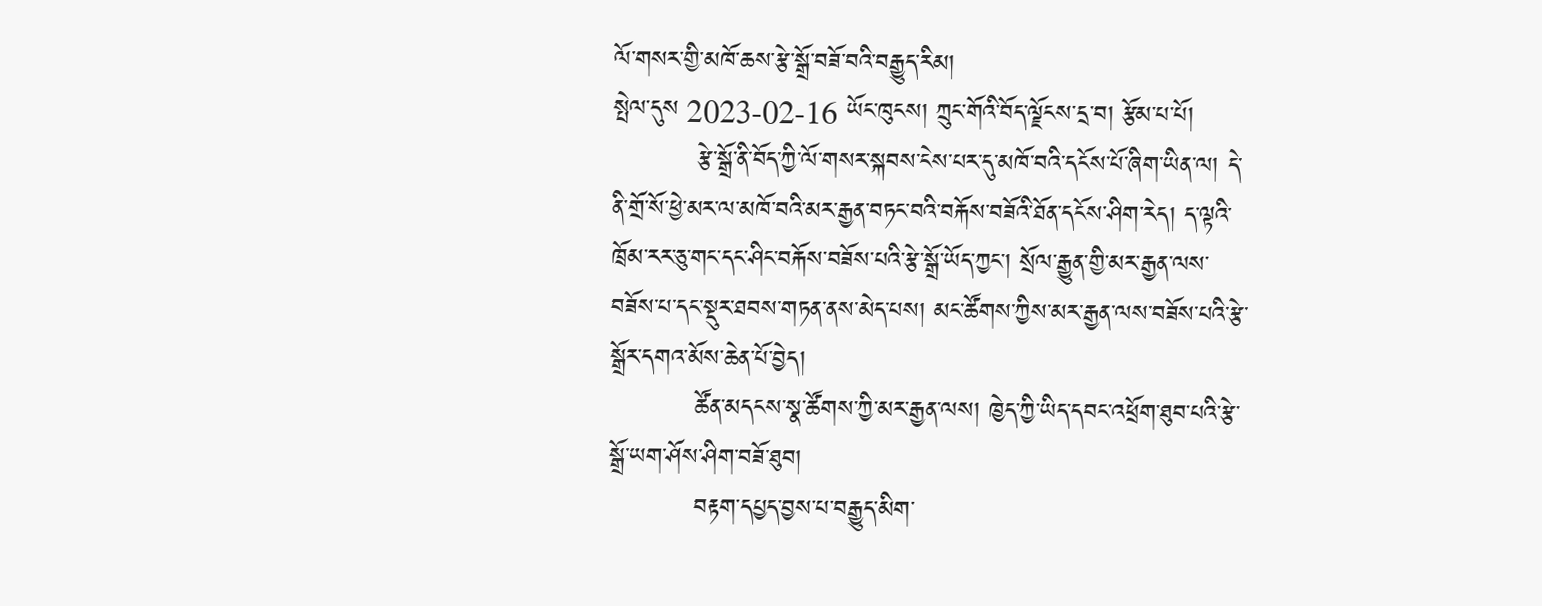ལོ་གསར་གྱི་མཁོ་ཆས་རྩེ་སྒྲོ་བཟོ་བའི་བརྒྱུད་རིམ།
སྤེལ་དུས 2023-02-16 ཡོང་ཁུངས། ཀྲུང་གོའི་བོད་ལྗོངས་དྲ་བ། རྩོམ་པ་པོ།
          རྩེ་སྒྲོ་ནི་བོད་ཀྱི་ལོ་གསར་སྐབས་ངེས་པར་དུ་མཁོ་བའི་དངོས་པོ་ཞིག་ཡིན་ལ། དེ་ནི་གྲོ་སོ་ཕྱེ་མར་ལ་མཁོ་བའི་མར་རྒྱན་བཏང་བའི་བརྐོས་བཟོའི་ཐོན་དངོས་ཤིག་རེད། ད་ལྟའི་ཁྲོམ་རར་ཅུ་གང་དང་ཤིང་བརྐོས་བཟོས་པའི་རྩེ་སྒྲོ་ཡོད་ཀྱང་། སྲོལ་རྒྱུན་གྱི་མར་རྒྱན་ལས་བཟོས་པ་དང་སྡུར་ཐབས་གཏན་ནས་མེད་པས། མང་ཚོགས་ཀྱིས་མར་རྒྱན་ལས་བཟོས་པའི་རྩེ་སྒྲོར་དགའ་མོས་ཆེན་པོ་བྱེད།
          ཚོན་མདངས་སྣ་ཚོགས་ཀྱི་མར་རྒྱན་ལས། ཁྱེད་ཀྱི་ཡིད་དབང་འཕྲོག་ཐུབ་པའི་རྩེ་སྒྲོ་ཡག་ཤོས་ཤིག་བཟོ་ཐུབ།
          བརྟག་དཔྱད་བྱས་པ་བརྒྱུད་མིག་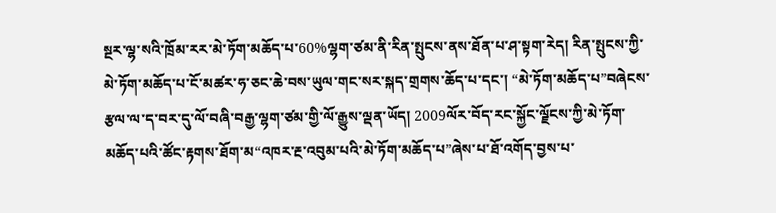སྔར་ལྷ་སའི་ཁྲོམ་རར་མེ་ཏོག་མཆོད་པ་60%ལྷག་ཙམ་ནི་རིན་སྤུངས་ནས་ཐོན་པ་ཤ་སྟག་རེད། རིན་སྤུངས་ཀྱི་མེ་ཏོག་མཆོད་པ་ངོ་མཚར་ཧ་ཅང་ཆེ་བས་ཡུལ་གང་སར་སྐད་གྲགས་ཆོད་པ་དང་། “མེ་ཏོག་མཆོད་པ”བཞེངས་རྩལ་ལ་ད་བར་དུ་ལོ་བཞི་བརྒྱ་ལྷག་ཙམ་གྱི་ལོ་རྒྱུས་ལྡན་ཡོད། 2009ལོར་བོད་རང་སྐྱོང་ལྗོངས་ཀྱི་མེ་ཏོག་མཆོད་པའི་ཚོང་རྟགས་ཐོག་མ“འཁར་རྔ་འབུམ་པའི་མེ་ཏོག་མཆོད་པ”ཞེས་པ་ཐོ་འགོད་བྱས་པ་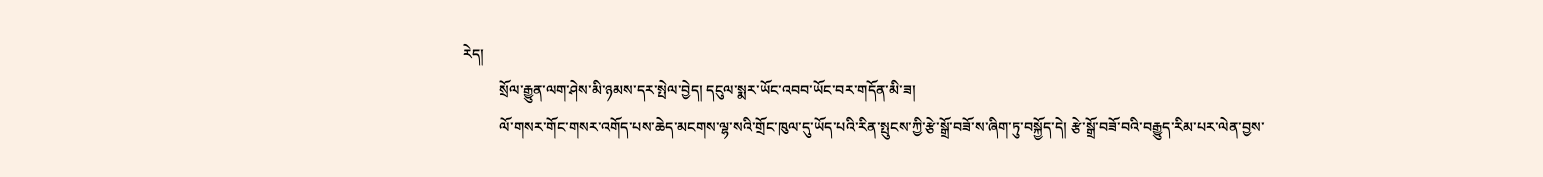རེད།
          སྲོལ་རྒྱུན་ལག་ཤེས་མི་ཉམས་དར་སྤེལ་བྱེད། དངུལ་སྨར་ཡོང་འབབ་ཡོང་བར་གདོན་མི་ཟ།
          ལོ་གསར་གོང་གསར་འགོད་པས་ཆེད་མངགས་ལྷ་སའི་གྲོང་ཁུལ་དུ་ཡོད་པའི་རིན་སྤུངས་ཀྱི་རྩེ་སྒྲོ་བཟོ་ས་ཞིག་ཏུ་བསྐྱོད་དེ། རྩེ་སྒྲོ་བཟོ་བའི་བརྒྱུད་རིམ་པར་ལེན་བྱས་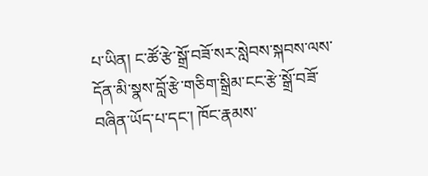པ་ཡིན། ང་ཚོ་རྩེ་སྒྲོ་བཟོ་སར་སླེབས་སྐབས་ལས་དོན་མི་སྣས་བློ་རྩེ་གཅིག་སྒྲིམ་ངང་རྩེ་སྒྲོ་བཟོ་བཞིན་ཡོད་པ་དང་། ཁོང་རྣམས་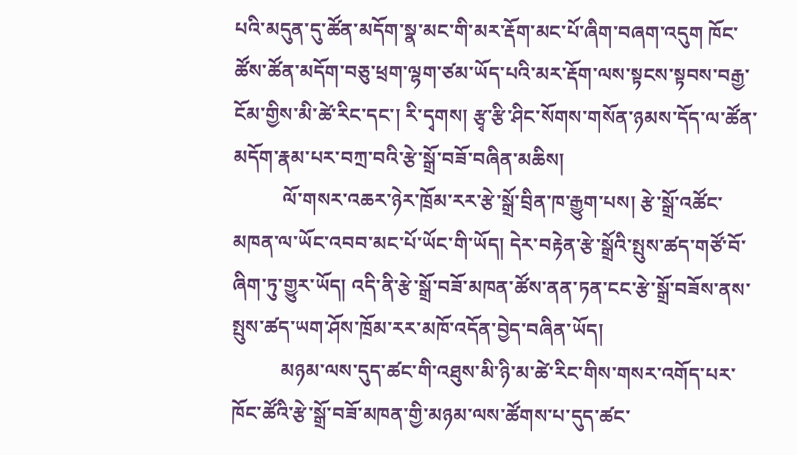པའི་མདུན་དུ་ཚོན་མདོག་སྣ་མང་གི་མར་རྡོག་མང་པོ་ཞིག་བཞག་འདུག ཁོང་ཚོས་ཚོན་མདོག་བཅུ་ཕྲག་ལྷག་ཙམ་ཡོད་པའི་མར་རྡོག་ལས་སྟངས་སྟབས་བརྒྱ་ངོམ་གྱིས་མི་ཚེ་རིང་དང་། རི་དྭགས། རྩྭ་རྩི་ཤིང་སོགས་གསོན་ཉམས་དོད་ལ་ཚོན་མདོག་རྣམ་པར་བཀྲ་བའི་རྩེ་སྒྲོ་བཟོ་བཞིན་མཆིས།
          ལོ་གསར་འཆར་ཉེར་ཁྲོམ་རར་རྩེ་སྒྲོ་བྲིན་ཁ་རྒྱུག་པས། རྩེ་སྒྲོ་འཚོང་མཁན་ལ་ཡོང་འབབ་མང་པོ་ཡོང་གི་ཡོད། དེར་བརྟེན་རྩེ་སྒྲོའི་སྤུས་ཚད་གཙོ་བོ་ཞིག་ཏུ་གྱུར་ཡོད། འདི་ནི་རྩེ་སྒྲོ་བཟོ་མཁན་ཚོས་ནན་ཏན་ངང་རྩེ་སྒྲོ་བཟོས་ནས་སྤུས་ཚད་ཡག་ཤོས་ཁྲོམ་རར་མཁོ་འདོན་བྱེད་བཞིན་ཡོད།
          མཉམ་ལས་དུད་ཚང་གི་འཐུས་མི་ཉི་མ་ཚེ་རིང་གིས་གསར་འགོད་པར་ཁོང་ཚོའི་རྩེ་སྒྲོ་བཟོ་མཁན་གྱི་མཉམ་ལས་ཚོགས་པ་དུད་ཚང་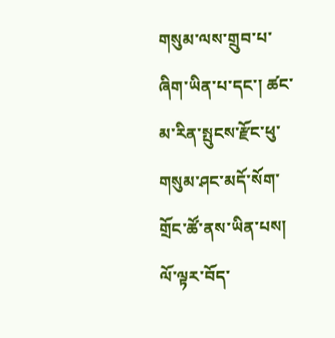གསུམ་ལས་གྲུབ་པ་ཞིག་ཡིན་པ་དང་། ཚང་མ་རིན་སྤུངས་རྫོང་ཕུ་གསུམ་ཤང་མདོ་སོག་གྲོང་ཚོ་ནས་ཡིན་པས། ལོ་ལྟར་བོད་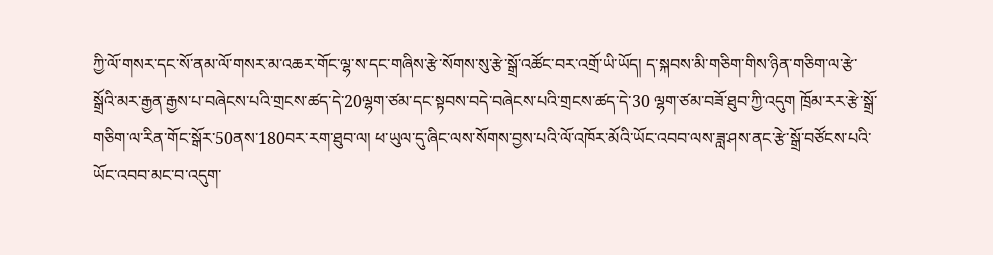ཀྱི་ལོ་གསར་དང་སོ་ནམ་ལོ་གསར་མ་འཆར་གོང་ལྷ་ས་དང་གཞིས་རྩེ་སོགས་སུ་རྩེ་སྒྲོ་འཚོང་བར་འགྲོ་ཡི་ཡོད། ད་སྐབས་མི་གཅིག་གིས་ཉིན་གཅིག་ལ་རྩེ་སྒྲོའི་མར་རྒྱན་རྒྱས་པ་བཞེངས་པའི་གྲངས་ཚད་དེ་20ལྷག་ཙམ་དང་སྟབས་བདེ་བཞེངས་པའི་གྲངས་ཚད་དེ་30 ལྷག་ཙམ་བཟོ་ཐུབ་ཀྱི་འདུག ཁྲོམ་རར་རྩེ་སྒྲོ་གཅིག་ལ་རིན་གོང་སྒོར་50ནས་180བར་རག་ཐུབ་ལ། ཕ་ཡུལ་དུ་ཞིང་ལས་སོགས་བྱས་པའི་ལོ་འཁོར་མོའི་ཡོང་འབབ་ལས་ཟླ་ཤས་ནང་རྩེ་སྒྲོ་བཙོངས་པའི་ཡོང་འབབ་མང་བ་འདུག་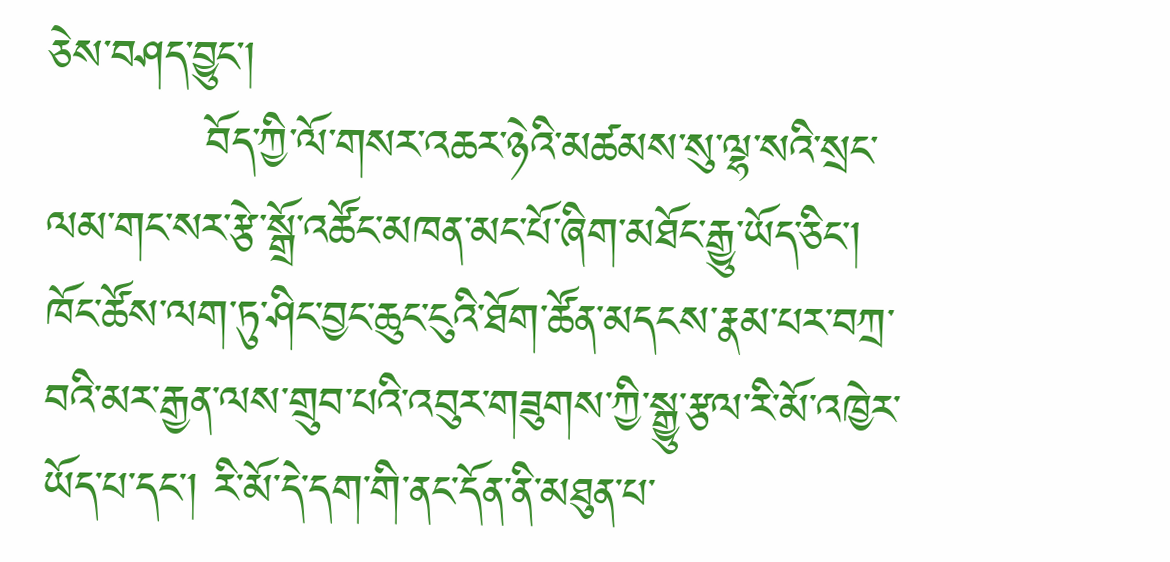ཅེས་བཤད་བྱུང་།
          བོད་ཀྱི་ལོ་གསར་འཆར་ཉེའི་མཚམས་སུ་ལྷ་སའི་སྲང་ལམ་གང་སར་རྩེ་སྒྲོ་འཚོང་མཁན་མང་པོ་ཞིག་མཐོང་རྒྱུ་ཡོད་ཅིང་། ཁོང་ཚོས་ལག་ཏུ་ཤིང་བྱང་ཆུང་ངུའི་ཐོག་ཚོན་མདངས་རྣམ་པར་བཀྲ་བའི་མར་རྒྱན་ལས་གྲུབ་པའི་འབུར་གཟུགས་ཀྱི་སྒྱུ་རྩལ་རི་མོ་འཁྱེར་ཡོད་པ་དང་། རི་མོ་དེ་དག་གི་ནང་དོན་ནི་མཐུན་པ་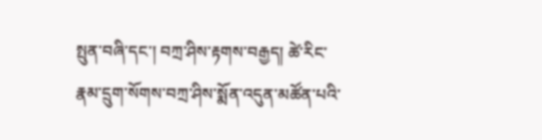སྤུན་བཞི་དང་། བཀྲ་ཤིས་རྟགས་བརྒྱད། ཚེ་རིང་རྣམ་དྲུག་སོགས་བཀྲ་ཤིས་སྨོན་འདུན་མཚོན་པའི་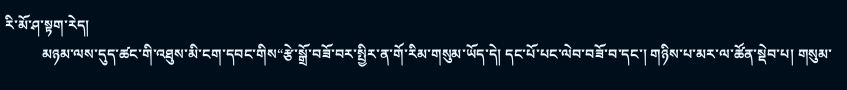རི་མོ་ཤ་སྟག་རེད།
          མཉམ་ལས་དུད་ཚང་གི་འཐུས་མི་ངག་དབང་གིས“རྩེ་སྒྲོ་བཟོ་བར་སྤྱིར་ན་གོ་རིམ་གསུམ་ཡོད་དེ། དང་པོ་པང་ལེབ་བཟོ་བ་དང་། གཉིས་པ་མར་ལ་ཚོན་སྡེབ་པ། གསུམ་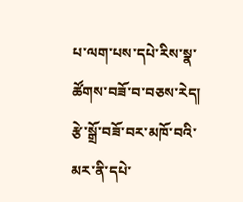པ་ལག་པས་དཔེ་རིས་སྣ་ཚོགས་བཟོ་བ་བཅས་རེད། རྩེ་སྒྲོ་བཟོ་བར་མཁོ་བའི་མར་ནི་དཔེ་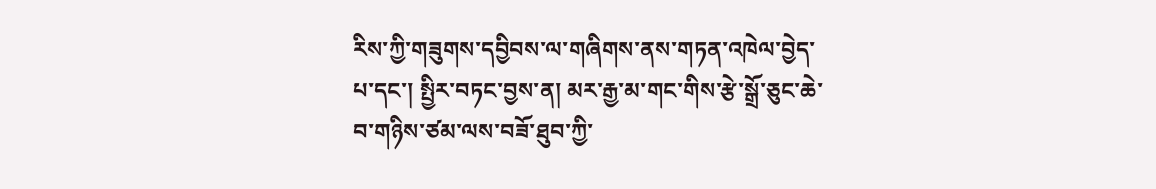རིས་ཀྱི་གཟུགས་དབྱིབས་ལ་གཞིགས་ནས་གཏན་འཁེལ་བྱེད་པ་དང་། སྤྱིར་བཏང་བྱས་ན། མར་རྒྱ་མ་གང་གིས་རྩེ་སྒྲོ་ཅུང་ཆེ་བ་གཉིས་ཙམ་ལས་བཟོ་ཐུབ་ཀྱི་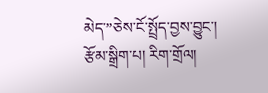མེད་”ཅེས་ངོ་སྤྲོད་བྱས་བྱུང་།
རྩོམ་སྒྲིག་པ། རིག་གྲོལ།